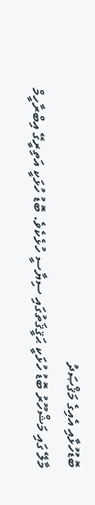ބޮޑުހުޅާއި އެއިގެ މަޤްޞަދު
މާލޭ ގައި މަޝްހޫރު ބޮޑު ހުޅަކީ ޙަޤީޤަތުގައި ސިޔާސީ ހުޅެކެވެ. ބޮޑު ހުޅަކީ އަތިރީގޭ އިބްރާހީމް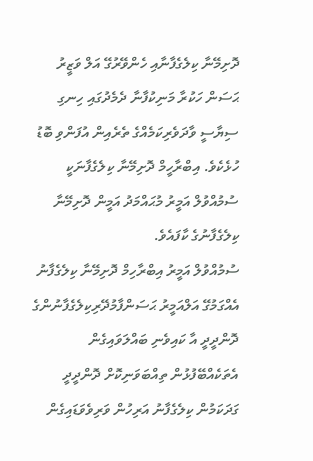ދޮށިމޭނާ ކިލެގެފާނާއި ހެންވޭރުގޭ އަލް ވަޒީރު ޙަސަން ހަކުރާ މަނިކުފާނާ ދެމެދުގައި ހިނގި ސިޔާސީ ވާދަވެރިކަމެއްގެ ތެރެއިން އުފަންވި ބޮޑު ހުޅެކެވެ. އިބްރާހީމް ދޮށިމޭނާ ކިލެގެފާނަކީ ސުމުއްވުލް އަމީރު މުޙައްމަދު އަމީން ދޮށިމޭނާ ކިލެގެފާނުގެ ކާފައެވެ.
ސުމުއްވުލް އަމީރު އިބްރާހިމް ދޮށިމޭނާ ކިލެގެފާނު އެއްގަމުގޭ އަލްއަމީރު ޙަސަންފާމުދޭރިކިލެގެފާނުންގެ ދޮންދީދީ އާ ކައިވެނި ބައްލަވައިގެން އެތަކެއްބޭފުޅުން ތިއްބަވަނިކޮށް ދޮންދީދީ ގަދަކަމުން ކިލެގެފާނު އަރިހުން ވަރިވެވަޑައިގެން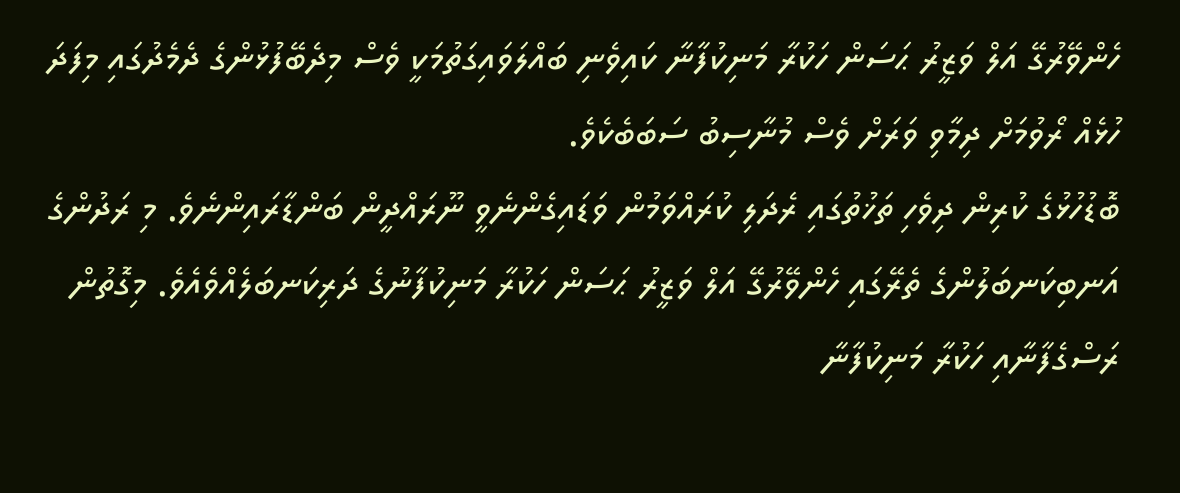ހެންވޭރުގޭ އަލް ވަޒީރު ޙަސަން ހަކުރާ މަނިކުފާނާ ކައިވެނި ބައްލަވައިގަތުމަކީ ވެސް މިދެބޭފުޅުންގެ ދެމެދުގައި މިފަދަ ހުޅެއް ރޯވުމަށް ދިމާވި ވަރަށް ވެސް މުނާސިބު ސަބަބެކެވެ.
ބޮޑުހުޅުގެ ކުރިން ދިވެހި ތަޚުތުގައި ރެދަލި ކުރައްވަމުން ވަޑައިގެންނެވީ ނޫރައްދީން ބަންޑާރައިންނެވެ. މި ރަދުންގެ އަނބިކަނބަލުންގެ ތެރޭގައި ހެންވޭރުގޭ އަލް ވަޒީރު ޙަސަން ހަކުރާ މަނިކުފާނުގެ ދަރިކަނބަލެއްވެއެވެ. މިގޮތުން ރަސްގެފާނާއި ހަކުރާ މަނިކުފާނާ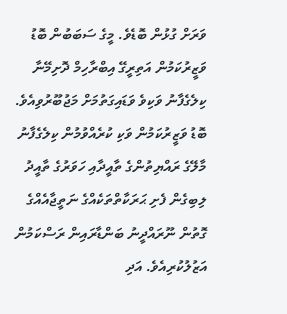ވަރަށް ގުޅުން ބޮޑެވެ. މީގެ ސަބަބުން ބޮޑު ވަޒީރުކަމުން އަތިރީގޭ އިބްރާހިމް ދޮށިމޭނާ ކިލެގެފާނު ވަކިވެ ވަޑައިގަތުމަށް މަޖުބޫރުވިއެވެ. ބޮޑު ވަޒީރުކަމުން ވަކި ކުރެއްވުމުން ކިލެގެފާނު މާލޭގެ ރައްޔިތުންގެ ތާއީދާއި ހަވަރުގެ ތާއީދު ލިބިގެން ފެށި ޙަރަކާތްތަކެއްގެ ނަތީޖާއެއްގެ ގޮތުން ނޫރައްދީނު ބަންޑާރައިން ރަސްކަމުން އަޒުލުކުރިއެވެ. އަދި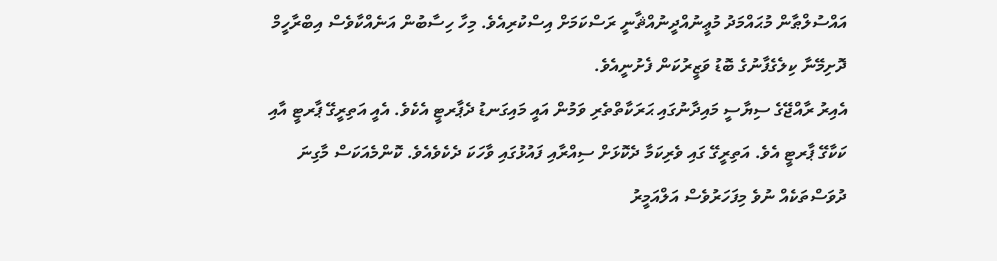އައްސުލްޠާން މުޙައްމަދު މުޢީނުއްދީނުއްޘާނީ ރަސްކަމަށް އިސްކުރިއެވެ. މިހާ ހިސާބުން އަނެއްކާވެސް އިބްރާހީމް ދޮށިމޭނާ ކިލެގެފާނުގެ ބޮޑު ވަޒީރުކަން ފެށުނީއެވެ.
އެއިރު ރާއްޖޭގެ ސިޔާސީ މައިދާނުގައި ޙަރަކާތްތެރި ވަމުން އައީ މައިގަނޑު ދެޕާރޓީ އެކެވެ. އެއީ އަތިރީގޭ ޕާރޓީ އާއި ކަކާގޭ ޕާރޓީ އެވެ. އަތިރީގޭ ގައި ވެރިކަމާ ދެކޮޅަށް ސިއްރާއި ފައުޅުގައި ވާހަކަ ދެކެވެއެވެ. ކޮންމެއަކަސް މާގިނަ ދުވަސްތަކެއް ނުވެ މިފަހަރުވެސް އަލްއަމީރު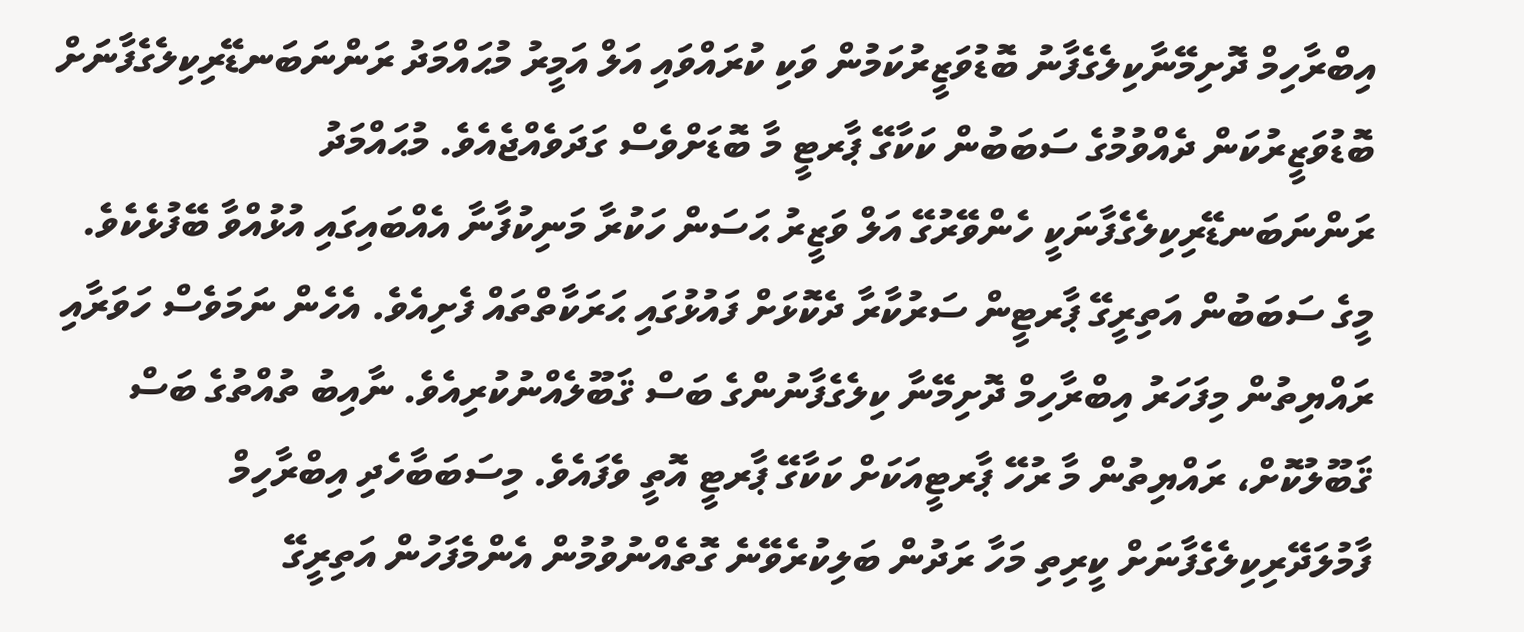އިބްރާހިމް ދޮށިމޭނާކިލެގެފާނު ބޮޑުވަޒީރުކަމުން ވަކި ކުރައްވައި އަލް އަމީރު މުޙައްމަދު ރަންނަބަނޑޭރިކިލެގެފާނަށް ބޮޑުވަޒީރުކަން ދެއްވުމުގެ ސަބަބުން ކަކާގޭ ޕާރޓީ މާ ބޮޑަށްވެސް ގަދަވެއްޖެއެވެ. މުޙައްމަދު ރަންނަބަނޑޭރިކިލެގެފާނަކީ ހެންވޭރުގޭ އަލް ވަޒީރު ޙަސަން ހަކުރާ މަނިކުފާނާ އެއްބައިގައި އުޅުއްވާ ބޭފުޅެކެވެ.
މީގެ ސަބަބުން އަތިރީގޭ ޕާރޓީން ސަރުކާރާ ދެކޮޅަށް ފައުޅުގައި ޙަރަކާތްތައް ފެށިއެވެ. އެހެން ނަމަވެސް ހަވަރާއި ރައްޔިތުން މިފަހަރު އިބްރާހިމް ދޮށިމޭނާ ކިލެގެފާނުންގެ ބަސް ޤަބޫލެއްނުކުރިއެވެ. ނާއިބު ތުއްތުގެ ބަސް ޤަބޫލުކޮށް، ރައްޔިތުން މާ ރުހޭ ޕާރޓީއަކަށް ކަކާގޭ ޕާރޓީ އޮތީ ވެފައެވެ. މިސަބަބާހެދި އިބްރާހިމް ފާމުލަދޭރިކިލެގެފާނަށް ކީރިތި މަހާ ރަދުން ބަލިކުރެވޭނެ ގޮތެއްނުވުމުން އެންމެފަހުން އަތިރީގޭ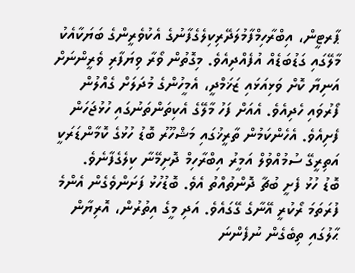ޕާރޓީން، އިބްރާހިމްފާމުލަދޭރިކިލެގެފާނުގެ އެކުވެރީންގެ ބަޔަކާއެކު މާލޭގައި ގަޑުބަޑެއް އުފެއްދިއެވެ. މިގޮތުން ވޯރާ ވިޔަފާރި ވެރީންނަށް އަނިޔާ ކޮށް ވަޅިއަޅައި ޒަޚަމްދީ، އެމީހުންގެ މުދަލަށް ގެއްލުން ފޯރުވައި ހެދިއެވެ. އެއަށް ފަހު މާލޭގެ އެކިތަންތަނުގައި ހުޅުޖަހަން ފެށިއެވެ. އެހެންކަމުން ތާރީޚުގައި މަޝްހޫރު ބޮޑު ހުޅުގެ ކޮމާންޑަރަކީ އަތިރީގޭ ސުމުއްވުލް އަމީރު އިބްރާހިމް ދޮށިމޭނާ ކިލެގެފާނެވެ.
ބޮޑު ހުޅު ފެށީ ބުޗާ ދޮންތުއްތު އެވެ. ބޮޑުހުޅު ފަށަންވެގެން އެންމެ ފުރަތަމަ ރޯކުރީ އޭނާގެ ގޭގައެވެ. އަދި މީގެ އިތުރުން، އޮރިޔާން ޙާލުގައި ތިބެގެން ނުފެންނަ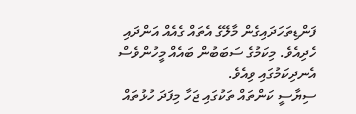ފަންޑިތަހަދައިގެން މާލޭގެ އެތައް ގެއެއް އަންދައި ހެދިއެވެ. މިކަމުގެ ސަބަބުން ބައެއް މީހުންވެސް އެނދިކަމުގައި ވިއެވެ.
ސިޔާސީ ކަންތައް ތަކުގައި ޖަހާ މިފަދަ ހުޅުތައް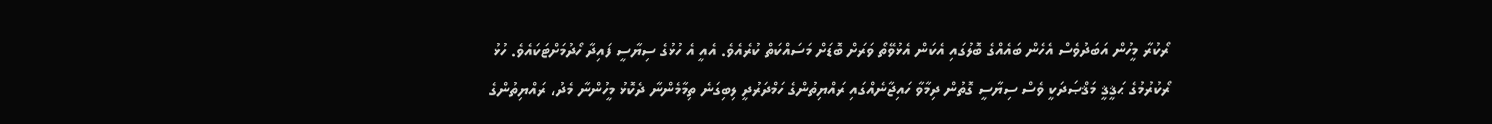ރޯކުރާ މީހުން އަބަދުވެސް އެހެން ބައެއްގެ ބޮލުގައި އެކަން އެޅުވޭތޯ ވަރަށް ބޮޑަށް މަސައްކަތް ކުރެއެވެ. އެއީ އެ ހުޅުގެ ސިޔާސީ ފައިދާ ހޯދުމަށްޓަކައެވެ. ހުޅު ރޯކުރުމުގެ ޙަޤީޤީ މަޤްޞަދަކީ ވެސް ސިޔާސީ ގޮތުން ދިމާވާ ހައިޖާނެއްގައި ރައްޔިތުންގެ ހަމްދަރުދީ ލިބިގަނެ ތިމާމެންނާ ދެކޮޅު މީހުންނާ މެދު، ރައްޔިތުންގެ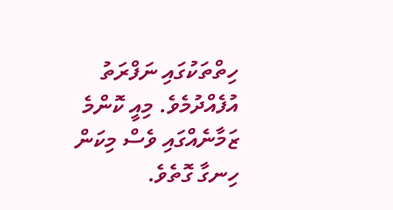ހިތްތަކުގައި ނަފްރަތު އުފެއްދުމެވެ. މިއީ ކޮންމެ ޒަމާނެއްގައި ވެސް މިކަން ހިނގާ ގޮތެވެ.